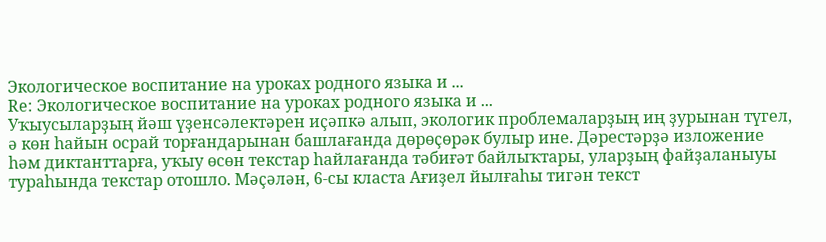Экологическое воспитание на уроках родного языка и ...
Re: Экологическое воспитание на уроках родного языка и ...
Уҡыусыларҙың йәш үҙенсәлектәрен иҫәпкә алып, экологик проблемаларҙың иң ҙурынан түгел, ә көн һайын осрай торғандарынан башлағанда дөрөҫөрәк булыр ине. Дәрестәрҙә изложение һәм диктанттарға, уҡыу өсөн текстар һайлағанда тәбиғәт байлыҡтары, уларҙың файҙаланыуы тураһында текстар отошло. Мәҫәлән, 6-сы класта Ағиҙел йылғаһы тигән текст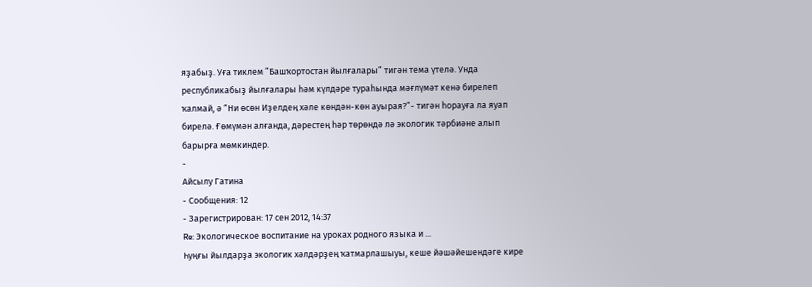яҙабыҙ. Уға тиклем ”Башҡортостан йылғалары” тигән тема үтелә. Унда республикабыҙ йылғалары һәм күлдәре тураһында мәғлүмәт кенә бирелеп ҡалмай, ә “Ни өсөн Иҙелдең хәле көндән-көн ауырая?”- тигән һорауға ла яуап бирелә. Ғөмүмән алғанда, дәрестең һәр төрөндә лә экологик тәрбиәне алып барырға мөмкиндер.
-
Айсылу Гатина
- Сообщения: 12
- Зарегистрирован: 17 сен 2012, 14:37
Re: Экологическое воспитание на уроках родного языка и ...
Һуңғы йылдарҙа экологик хәлдәрҙең ҡатмарлашыуы, кеше йәшәйешендәге кире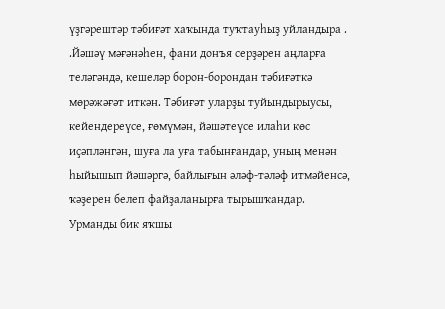үҙгәрештәр тәбиғәт хаҡында туҡтауһыҙ уйландыра .
.Йәшәү мәғәнәһен, фани донъя серҙәрен аңларға теләгәндә, кешеләр борон-борондан тәбиғәткә мөрәжәғәт иткән. Тәбиғәт уларҙы туйындырыусы, кейендереүсе, ғөмүмән, йәшәтеүсе илаһи көс иҫәпләнгән, шуға ла уға табынғандар, уның менән һыйышып йәшәргә, байлығын әләф-тәләф итмәйенсә, ҡәҙерен белеп файҙаланырға тырышҡандар.
Урманды бик яҡшы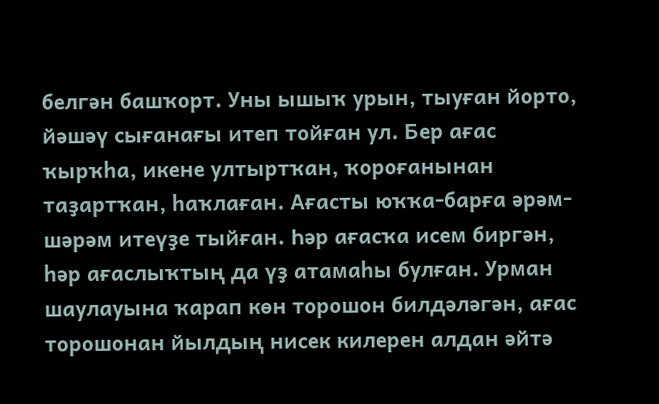белгән башҡорт. Уны ышыҡ урын, тыуған йорто, йәшәү сығанағы итеп тойған ул. Бер ағас ҡырҡһа, икене ултыртҡан, ҡороғанынан таҙартҡан, һаҡлаған. Ағасты юҡҡа-барға әрәм-шәрәм итеүҙе тыйған. Һәр ағасҡа исем биргән, һәр ағаслыҡтың да үҙ атамаһы булған. Урман шаулауына ҡарап көн торошон билдәләгән, ағас торошонан йылдың нисек килерен алдан әйтә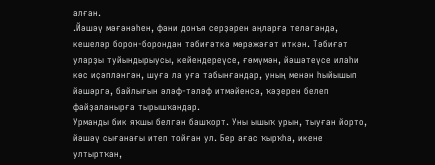алған.
.Йәшәү мәғәнәһен, фани донъя серҙәрен аңларға теләгәндә, кешеләр борон-борондан тәбиғәткә мөрәжәғәт иткән. Тәбиғәт уларҙы туйындырыусы, кейендереүсе, ғөмүмән, йәшәтеүсе илаһи көс иҫәпләнгән, шуға ла уға табынғандар, уның менән һыйышып йәшәргә, байлығын әләф-тәләф итмәйенсә, ҡәҙерен белеп файҙаланырға тырышҡандар.
Урманды бик яҡшы белгән башҡорт. Уны ышыҡ урын, тыуған йорто, йәшәү сығанағы итеп тойған ул. Бер ағас ҡырҡһа, икене ултыртҡан,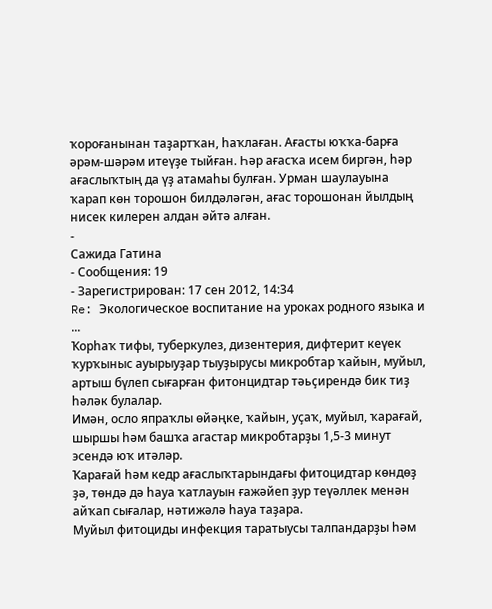ҡороғанынан таҙартҡан, һаҡлаған. Ағасты юҡҡа-барға әрәм-шәрәм итеүҙе тыйған. Һәр ағасҡа исем биргән, һәр ағаслыҡтың да үҙ атамаһы булған. Урман шаулауына ҡарап көн торошон билдәләгән, ағас торошонан йылдың нисек килерен алдан әйтә алған.
-
Сажида Гатина
- Сообщения: 19
- Зарегистрирован: 17 сен 2012, 14:34
Re: Экологическое воспитание на уроках родного языка и ...
Ҡорһаҡ тифы, туберкулез, дизентерия, дифтерит кеүек ҡурҡыныс ауырыуҙар тыуҙырусы микробтар ҡайын, муйыл, артыш бүлеп сығарған фитонцидтар тәьҫирендә бик тиҙ һәләк булалар.
Имән, осло япраҡлы өйәңке, ҡайын, уҫаҡ, муйыл, ҡарағай, шыршы һәм башҡа агастар микробтарҙы 1,5-3 минут эсендә юҡ итәләр.
Ҡарағай һәм кедр ағаслыҡтарындағы фитоцидтар көндөҙ ҙә, төндә дә һауа ҡатлауын ғажәйеп ҙур теүәллек менән айҡап сығалар, нәтижәлә һауа таҙара.
Муйыл фитоциды инфекция таратыусы талпандарҙы һәм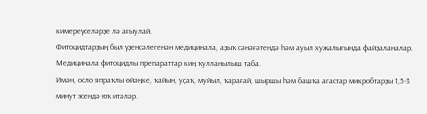кимереүселәрҙе лә ағыулай.
Фитоцидтарҙың был үҙенсәлегенән медицинала, аҙыҡ сәнәғәтендә һәм ауыл хужалыгында файҙаланалар.
Медицинала фитоцидлы препараттар киң ҡулланылыш таба.
Имән, осло япраҡлы өйәңке, ҡайын, уҫаҡ, муйыл, ҡарағай, шыршы һәм башҡа агастар микробтарҙы 1,5-3 минут эсендә юҡ итәләр.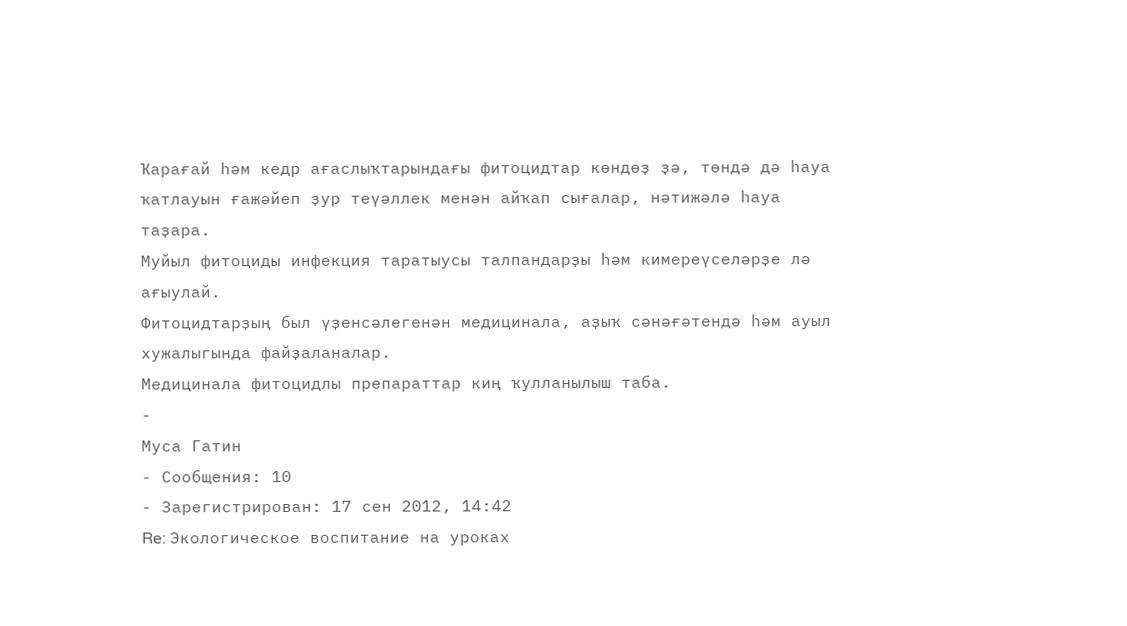Ҡарағай һәм кедр ағаслыҡтарындағы фитоцидтар көндөҙ ҙә, төндә дә һауа ҡатлауын ғажәйеп ҙур теүәллек менән айҡап сығалар, нәтижәлә һауа таҙара.
Муйыл фитоциды инфекция таратыусы талпандарҙы һәм кимереүселәрҙе лә ағыулай.
Фитоцидтарҙың был үҙенсәлегенән медицинала, аҙыҡ сәнәғәтендә һәм ауыл хужалыгында файҙаланалар.
Медицинала фитоцидлы препараттар киң ҡулланылыш таба.
-
Муса Гатин
- Сообщения: 10
- Зарегистрирован: 17 сен 2012, 14:42
Re: Экологическое воспитание на уроках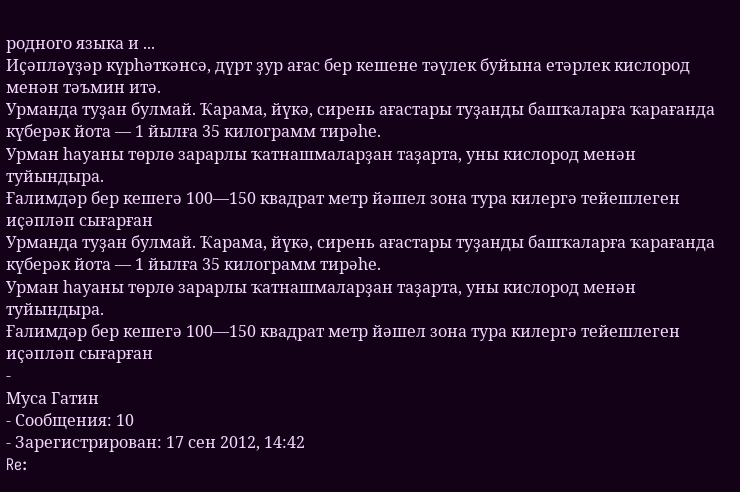родного языка и ...
Иҫәпләүҙәр күрһәткәнсә, дүрт ҙур ағас бер кешене тәүлек буйына етәрлек кислород менән тәъмин итә.
Урманда туҙан булмай. Ҡарама, йүкә, сирень ағастары туҙанды башҡаларға ҡарағанда күберәк йота — 1 йылға 35 килограмм тирәһе.
Урман һауаны төрлө зарарлы ҡатнашмаларҙан таҙарта, уны кислород менән туйындыра.
Ғалимдәр бер кешегә 100—150 квадрат метр йәшел зона тура килергә тейешлеген иҫәпләп сығарған
Урманда туҙан булмай. Ҡарама, йүкә, сирень ағастары туҙанды башҡаларға ҡарағанда күберәк йота — 1 йылға 35 килограмм тирәһе.
Урман һауаны төрлө зарарлы ҡатнашмаларҙан таҙарта, уны кислород менән туйындыра.
Ғалимдәр бер кешегә 100—150 квадрат метр йәшел зона тура килергә тейешлеген иҫәпләп сығарған
-
Муса Гатин
- Сообщения: 10
- Зарегистрирован: 17 сен 2012, 14:42
Re: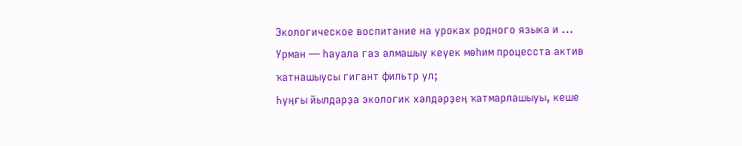Экологическое воспитание на уроках родного языка и ...
Урман — һауала газ алмашыу кеүек мөһим процесста актив ҡатнашыусы гигант фильтр ул;
Һуңғы йылдарҙа экологик хәлдәрҙең ҡатмарлашыуы, кеше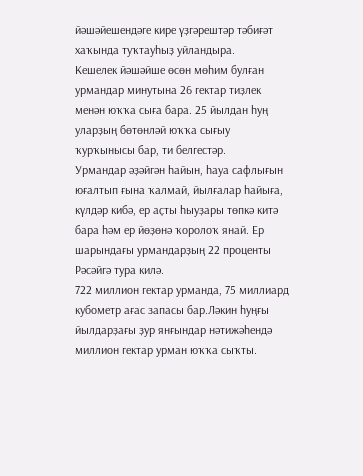йәшәйешендәге кире үҙгәрештәр тәбиғәт хаҡында туҡтауһыҙ уйландыра.
Кешелек йәшәйше өсөн мөһим булған урмандар минутына 26 гектар тиҙлек менән юҡҡа сыға бара. 25 йылдан һуң уларҙың бөтөнләй юҡҡа сығыу ҡурҡынысы бар, ти белгестәр.
Урмандар әҙәйгән һайын, һауа сафлығын юғалтып ғына ҡалмай, йылғалар һайыға, күлдәр кибә, ер аҫты һыуҙары төпкә китә бара һәм ер йөҙөнә ҡоролоҡ янай. Ер шарындағы урмандарҙың 22 проценты Рәсәйгә тура килә.
722 миллион гектар урманда, 75 миллиард кубометр ағас запасы бар.Ләкин һуңғы йылдарҙағы ҙур янғындар нәтижәһендә миллион гектар урман юҡҡа сыҡты.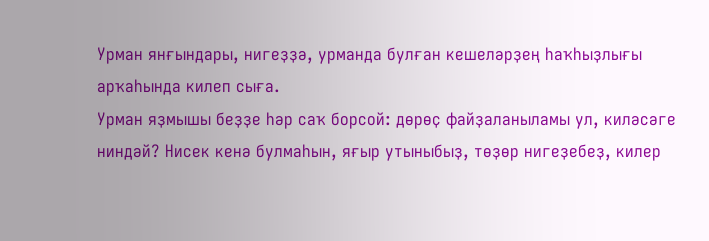Урман янғындары, нигеҙҙә, урманда булған кешеләрҙең һаҡһыҙлығы арҡаһында килеп сыға.
Урман яҙмышы беҙҙе һәр саҡ борсой: дөрөҫ файҙаланыламы ул, киләсәге ниндәй? Нисек кенә булмаһын, яғыр утыныбыҙ, төҙөр нигеҙебеҙ, килер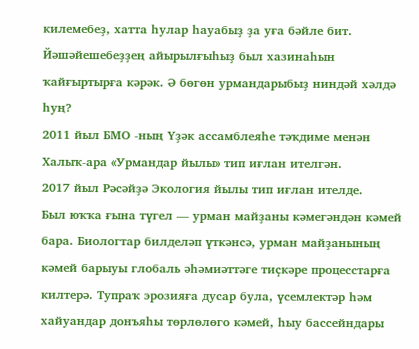килемебеҙ, хатта һулар һауабыҙ ҙа уға бәйле бит. Йәшәйешебеҙҙең айырылғыһыҙ был хазинаһын ҡайғыртырға кәрәк. Ә бөгөн урмандарыбыҙ ниндәй хәлдә һуң?
2011 йыл БМО -ның Үҙәк ассамблеяһе тәҡдиме менән Халыҡ-ара «Урмандар йылы» тип иғлан ителгән.
2017 йыл Рәсәйҙә Экология йылы тип иғлан ителде.
Был юҡҡа ғына түгел — урман майҙаны кәмегәндән кәмей бара. Биологтар билделәп үткәнсә, урман майҙанының кәмей барыуы глобаль әһәмиәттәге тиҫкәре процесстарға килтерә. Тупраҡ эрозияға дусар була, үсемлектәр һәм хайуандар донъяһы төрлөлөго кәмей, һыу бассейндары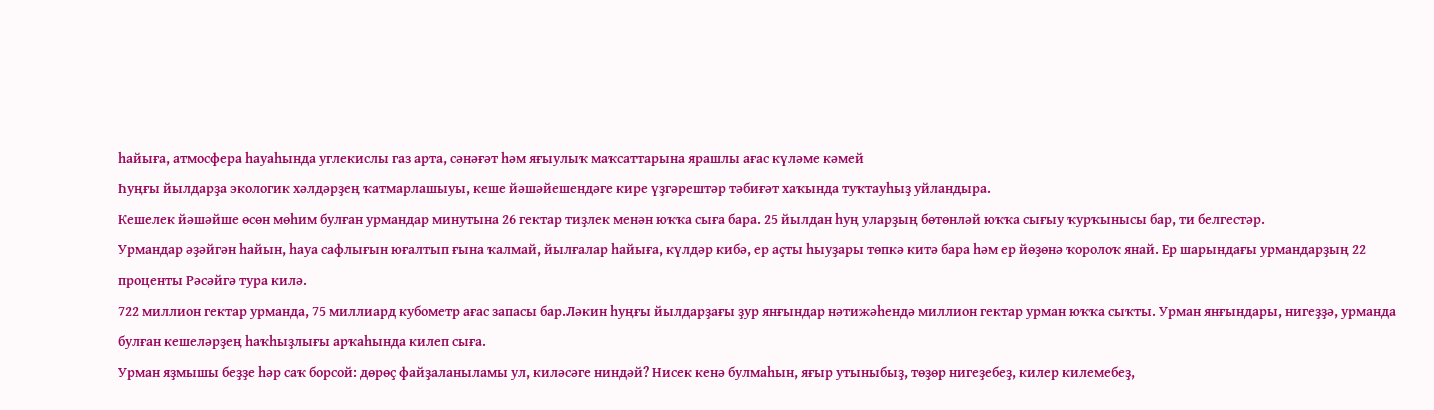һайыға, атмосфера һауаһында углекислы газ арта, сәнәғәт һәм яғыулыҡ маҡсаттарына ярашлы ағас күләме кәмей
Һуңғы йылдарҙа экологик хәлдәрҙең ҡатмарлашыуы, кеше йәшәйешендәге кире үҙгәрештәр тәбиғәт хаҡында туҡтауһыҙ уйландыра.
Кешелек йәшәйше өсөн мөһим булған урмандар минутына 26 гектар тиҙлек менән юҡҡа сыға бара. 25 йылдан һуң уларҙың бөтөнләй юҡҡа сығыу ҡурҡынысы бар, ти белгестәр.
Урмандар әҙәйгән һайын, һауа сафлығын юғалтып ғына ҡалмай, йылғалар һайыға, күлдәр кибә, ер аҫты һыуҙары төпкә китә бара һәм ер йөҙөнә ҡоролоҡ янай. Ер шарындағы урмандарҙың 22 проценты Рәсәйгә тура килә.
722 миллион гектар урманда, 75 миллиард кубометр ағас запасы бар.Ләкин һуңғы йылдарҙағы ҙур янғындар нәтижәһендә миллион гектар урман юҡҡа сыҡты. Урман янғындары, нигеҙҙә, урманда булған кешеләрҙең һаҡһыҙлығы арҡаһында килеп сыға.
Урман яҙмышы беҙҙе һәр саҡ борсой: дөрөҫ файҙаланыламы ул, киләсәге ниндәй? Нисек кенә булмаһын, яғыр утыныбыҙ, төҙөр нигеҙебеҙ, килер килемебеҙ,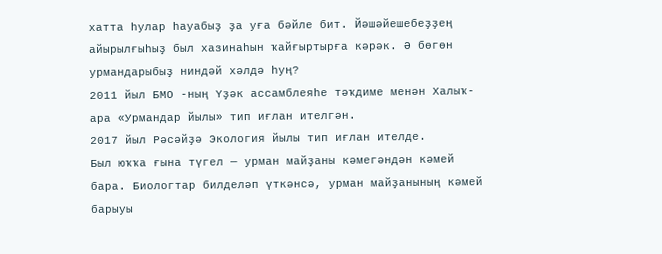хатта һулар һауабыҙ ҙа уға бәйле бит. Йәшәйешебеҙҙең айырылғыһыҙ был хазинаһын ҡайғыртырға кәрәк. Ә бөгөн урмандарыбыҙ ниндәй хәлдә һуң?
2011 йыл БМО -ның Үҙәк ассамблеяһе тәҡдиме менән Халыҡ-ара «Урмандар йылы» тип иғлан ителгән.
2017 йыл Рәсәйҙә Экология йылы тип иғлан ителде.
Был юҡҡа ғына түгел — урман майҙаны кәмегәндән кәмей бара. Биологтар билделәп үткәнсә, урман майҙанының кәмей барыуы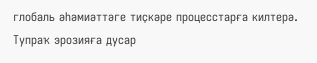глобаль әһәмиәттәге тиҫкәре процесстарға килтерә. Тупраҡ эрозияға дусар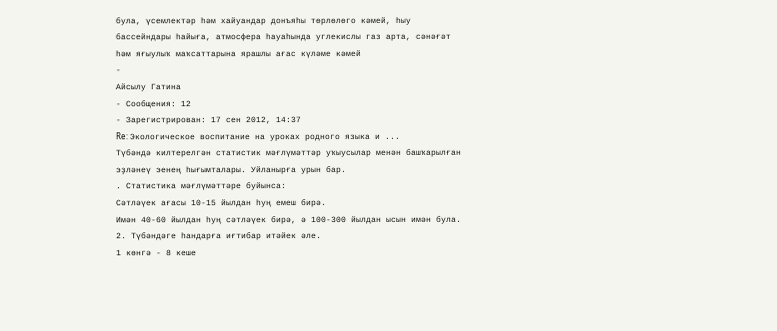була, үсемлектәр һәм хайуандар донъяһы төрлөлөго кәмей, һыу бассейндары һайыға, атмосфера һауаһында углекислы газ арта, сәнәғәт һәм яғыулыҡ маҡсаттарына ярашлы ағас күләме кәмей
-
Айсылу Гатина
- Сообщения: 12
- Зарегистрирован: 17 сен 2012, 14:37
Re: Экологическое воспитание на уроках родного языка и ...
Түбәндә килтерелгән статистик мәғлүмәттәр уҡыусылар менән башҡарылған эҙләнеү эенең һығымталары. Уйланырға урын бар.
. Статистика мәғлүмәттәре буйынса:
Сәтләүек ағасы 10-15 йылдан һуң емеш бирә.
Имән 40-60 йылдан һуң сәтләүек бирә, ә 100-300 йылдан ысын имән була.
2. Түбәндәге һандарға иғтибар итәйек әле.
1 көнгә - 8 кеше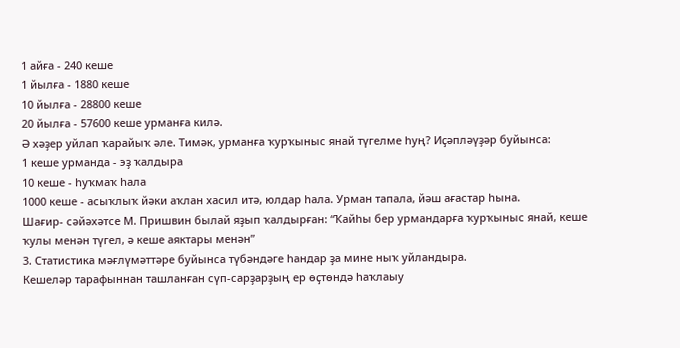1 айға - 240 кеше
1 йылға - 1880 кеше
10 йылға - 28800 кеше
20 йылға - 57600 кеше урманға килә.
Ә хәҙер уйлап ҡарайыҡ әле. Тимәк, урманға ҡурҡыныс янай түгелме һуң? Иҫәпләүҙәр буйынса:
1 кеше урманда - эҙ ҡалдыра
10 кеше - һуҡмаҡ һала
1000 кеше - асыҡлыҡ йәки аҡлан хасил итә, юлдар һала. Урман тапала, йәш ағастар һына.
Шағир- сәйәхәтсе М. Пришвин былай яҙып ҡалдырған: “Ҡайһы бер урмандарға ҡурҡыныс янай, кеше ҡулы менән түгел, ә кеше аяктары менән”
3. Статистика мәғлүмәттәре буйынса түбәндәге һандар ҙа мине ныҡ уйландыра.
Кешеләр тарафыннан ташланған сүп-сарҙарҙың ер өҫтөндә һаҡлаыу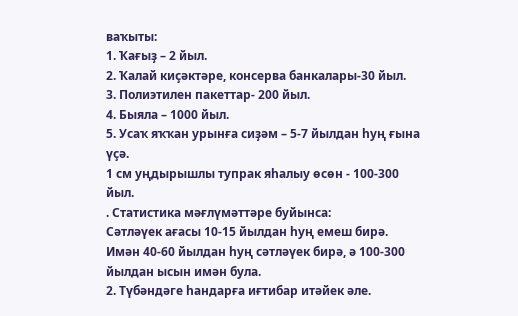ваҡыты:
1. Ҡағыҙ – 2 йыл.
2. Ҡалай киҫәктәре, консерва банкалары-30 йыл.
3. Полиэтилен пакеттар- 200 йыл.
4. Быяла – 1000 йыл.
5. Усаҡ яҡҡан урынға сиҙәм – 5-7 йылдан һуң ғына үҫә.
1 см уңдырышлы тупрак яһалыу өсөн - 100-300 йыл.
. Статистика мәғлүмәттәре буйынса:
Сәтләүек ағасы 10-15 йылдан һуң емеш бирә.
Имән 40-60 йылдан һуң сәтләүек бирә, ә 100-300 йылдан ысын имән була.
2. Түбәндәге һандарға иғтибар итәйек әле.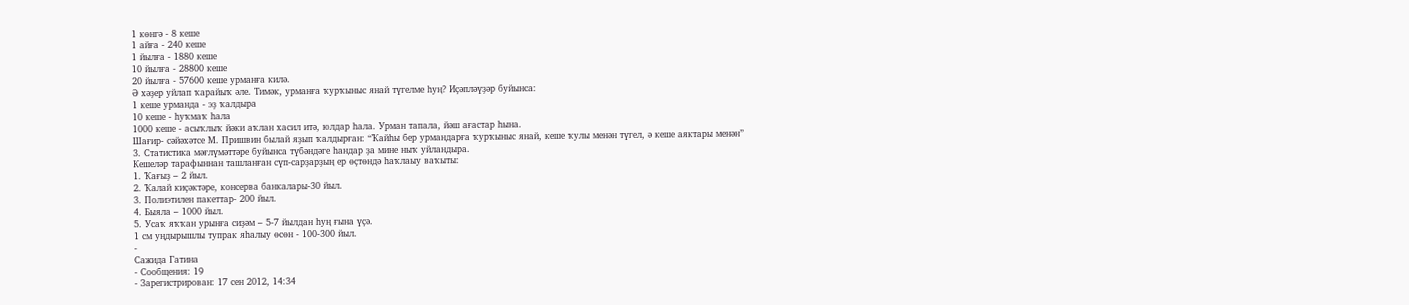1 көнгә - 8 кеше
1 айға - 240 кеше
1 йылға - 1880 кеше
10 йылға - 28800 кеше
20 йылға - 57600 кеше урманға килә.
Ә хәҙер уйлап ҡарайыҡ әле. Тимәк, урманға ҡурҡыныс янай түгелме һуң? Иҫәпләүҙәр буйынса:
1 кеше урманда - эҙ ҡалдыра
10 кеше - һуҡмаҡ һала
1000 кеше - асыҡлыҡ йәки аҡлан хасил итә, юлдар һала. Урман тапала, йәш ағастар һына.
Шағир- сәйәхәтсе М. Пришвин былай яҙып ҡалдырған: “Ҡайһы бер урмандарға ҡурҡыныс янай, кеше ҡулы менән түгел, ә кеше аяктары менән”
3. Статистика мәғлүмәттәре буйынса түбәндәге һандар ҙа мине ныҡ уйландыра.
Кешеләр тарафыннан ташланған сүп-сарҙарҙың ер өҫтөндә һаҡлаыу ваҡыты:
1. Ҡағыҙ – 2 йыл.
2. Ҡалай киҫәктәре, консерва банкалары-30 йыл.
3. Полиэтилен пакеттар- 200 йыл.
4. Быяла – 1000 йыл.
5. Усаҡ яҡҡан урынға сиҙәм – 5-7 йылдан һуң ғына үҫә.
1 см уңдырышлы тупрак яһалыу өсөн - 100-300 йыл.
-
Сажида Гатина
- Сообщения: 19
- Зарегистрирован: 17 сен 2012, 14:34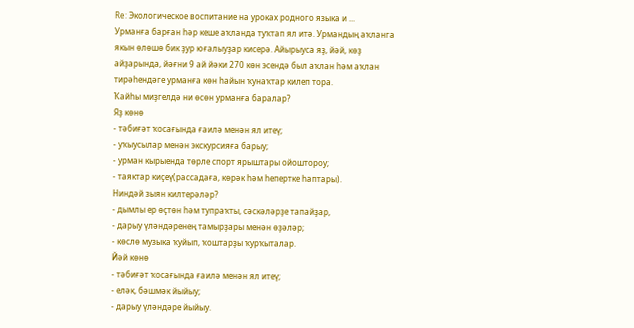Re: Экологическое воспитание на уроках родного языка и ...
Урманға барған һәр кеше аҡланда туҡтап ял итә. Урмандың аҡланга якын өлөшө бик ҙур юғалыуҙар кисерә. Айырыуса яҙ, йәй, көҙ айҙарында, йәғни 9 ай йәки 270 көн эсендә был аҡлан һәм аҡлан тирәһендәге урманға көн һайын ҡунаҡтар килеп тора.
Ҡайһы миҙгелдә ни өсөн урманға баралар?
Яҙ көнө
- тәбиғәт ҡосағында ғаилә менән ял итеү;
- уҡыусылар менән экскурсияға барыу;
- урман кырыенда төрле спорт ярыштары ойоштороу;
- таяктар киҫеү(рассадаға, көрәк һәм һепертке һаптары).
Ниндәй зыян килтерәләр?
- дымлы ер өҫтөн һәм тупраҡты, сәскәләрҙе тапайҙар,
- дарыу үләндәренең тамырҙары менән өҙәләр;
- көслө музыка ҡуйып, ҡоштарҙы ҡурҡыталар.
Йәй көнө
- тәбиғәт ҡосағында ғаилә менән ял итеү;
- еләк, бәшмәк йыйыу;
- дарыу үләндәре йыйыу.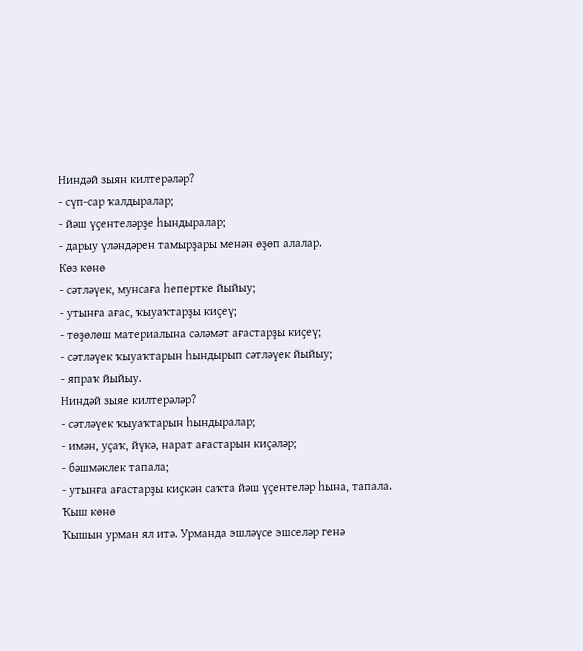Ниндәй зыян килтерәләр?
- сүп-сар ҡалдыралар;
- йәш үҫентеләрҙе һындыралар;
- дарыу үләндәрен тамырҙары менән өҙөп алалар.
Көз көнө
- сәтләүек, мунсаға һепертке йыйыу;
- утынға ағас, ҡыуаҡтарҙы киҫеү;
- төҙөлөш материалына сәләмәт ағастарҙы киҫеү;
- сәтләүек ҡыуаҡтарын һындырып сәтләүек йыйыу;
- япраҡ йыйыу.
Ниндәй зыяе килтерәләр?
- сәтләүек ҡыуаҡтарын һындыралар;
- имән, уҫаҡ, йүкә, нарат ағастарын киҫәләр;
- бәшмәклек тапала;
- утынға ағастарҙы киҫкән саҡта йәш үҫентеләр һына, тапала.
Ҡыш көнө
Ҡышын урман ял итә. Урманда эшләүсе эшселәр генә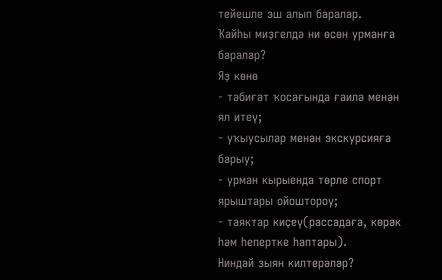тейешле эш алып баралар.
Ҡайһы миҙгелдә ни өсөн урманға баралар?
Яҙ көнө
- тәбиғәт ҡосағында ғаилә менән ял итеү;
- уҡыусылар менән экскурсияға барыу;
- урман кырыенда төрле спорт ярыштары ойоштороу;
- таяктар киҫеү(рассадаға, көрәк һәм һепертке һаптары).
Ниндәй зыян килтерәләр?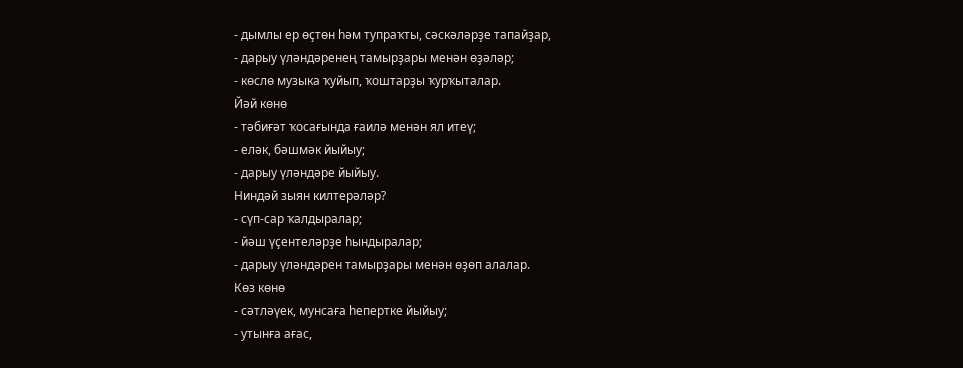- дымлы ер өҫтөн һәм тупраҡты, сәскәләрҙе тапайҙар,
- дарыу үләндәренең тамырҙары менән өҙәләр;
- көслө музыка ҡуйып, ҡоштарҙы ҡурҡыталар.
Йәй көнө
- тәбиғәт ҡосағында ғаилә менән ял итеү;
- еләк, бәшмәк йыйыу;
- дарыу үләндәре йыйыу.
Ниндәй зыян килтерәләр?
- сүп-сар ҡалдыралар;
- йәш үҫентеләрҙе һындыралар;
- дарыу үләндәрен тамырҙары менән өҙөп алалар.
Көз көнө
- сәтләүек, мунсаға һепертке йыйыу;
- утынға ағас,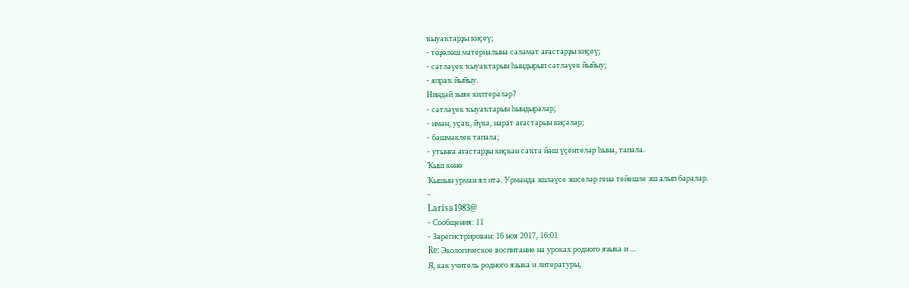ҡыуаҡтарҙы киҫеү;
- төҙөлөш материалына сәләмәт ағастарҙы киҫеү;
- сәтләүек ҡыуаҡтарын һындырып сәтләүек йыйыу;
- япраҡ йыйыу.
Ниндәй зыяе килтерәләр?
- сәтләүек ҡыуаҡтарын һындыралар;
- имән, уҫаҡ, йүкә, нарат ағастарын киҫәләр;
- бәшмәклек тапала;
- утынға ағастарҙы киҫкән саҡта йәш үҫентеләр һына, тапала.
Ҡыш көнө
Ҡышын урман ял итә. Урманда эшләүсе эшселәр генә тейешле эш алып баралар.
-
Larisa1983@
- Сообщения: 11
- Зарегистрирован: 16 ноя 2017, 16:01
Re: Экологическое воспитание на уроках родного языка и ...
Я, как учитель родного языка и литературы,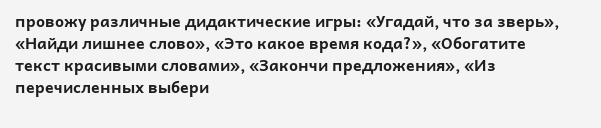провожу различные дидактические игры: «Угадай, что за зверь», «Найди лишнее слово», «Это какое время кода?», «Обогатите текст красивыми словами», «Закончи предложения», «Из перечисленных выбери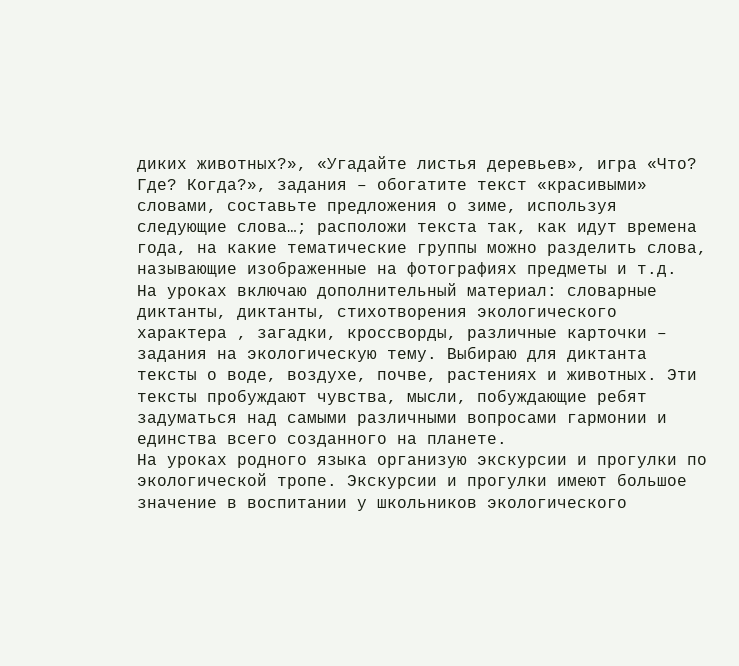диких животных?», «Угадайте листья деревьев», игра «Что? Где? Когда?», задания – обогатите текст «красивыми» словами, составьте предложения о зиме, используя следующие слова…; расположи текста так, как идут времена года, на какие тематические группы можно разделить слова, называющие изображенные на фотографиях предметы и т.д.
На уроках включаю дополнительный материал: словарные диктанты, диктанты, стихотворения экологического характера , загадки, кроссворды, различные карточки – задания на экологическую тему. Выбираю для диктанта тексты о воде, воздухе, почве, растениях и животных. Эти тексты пробуждают чувства, мысли, побуждающие ребят задуматься над самыми различными вопросами гармонии и единства всего созданного на планете.
На уроках родного языка организую экскурсии и прогулки по экологической тропе. Экскурсии и прогулки имеют большое значение в воспитании у школьников экологического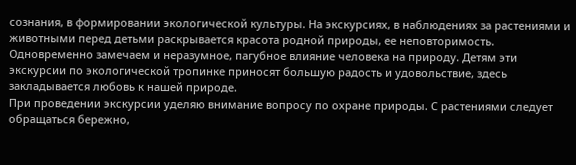сознания, в формировании экологической культуры. На экскурсиях, в наблюдениях за растениями и животными перед детьми раскрывается красота родной природы, ее неповторимость. Одновременно замечаем и неразумное, пагубное влияние человека на природу. Детям эти экскурсии по экологической тропинке приносят большую радость и удовольствие, здесь закладывается любовь к нашей природе.
При проведении экскурсии уделяю внимание вопросу по охране природы. С растениями следует обращаться бережно,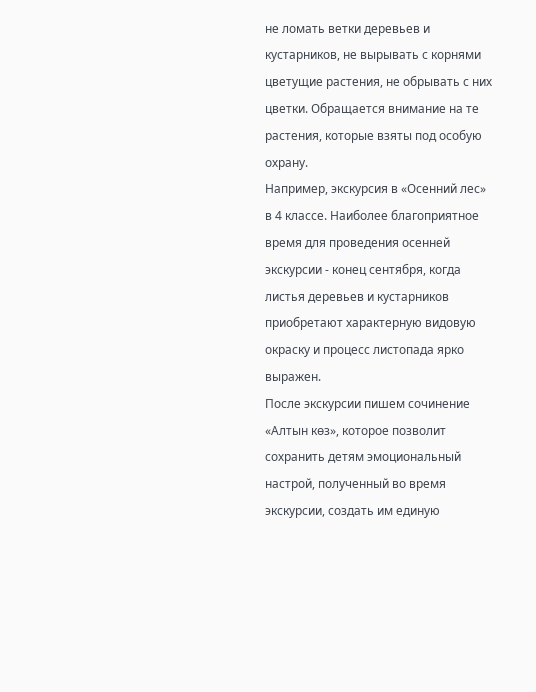не ломать ветки деревьев и кустарников, не вырывать с корнями цветущие растения, не обрывать с них цветки. Обращается внимание на те растения, которые взяты под особую охрану.
Например, экскурсия в «Осенний лес» в 4 классе. Наиболее благоприятное время для проведения осенней экскурсии - конец сентября, когда листья деревьев и кустарников приобретают характерную видовую окраску и процесс листопада ярко выражен.
После экскурсии пишем сочинение «Алтын көз», которое позволит сохранить детям эмоциональный настрой, полученный во время экскурсии, создать им единую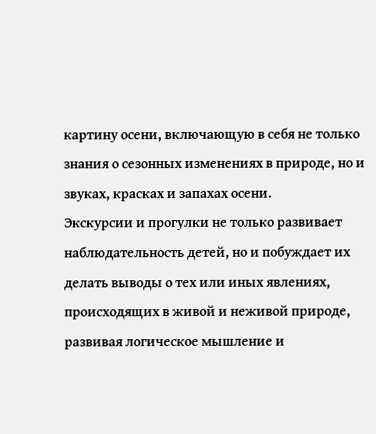картину осени, включающую в себя не только знания о сезонных изменениях в природе, но и звуках, красках и запахах осени.
Экскурсии и прогулки не только развивает наблюдательность детей, но и побуждает их делать выводы о тех или иных явлениях, происходящих в живой и неживой природе, развивая логическое мышление и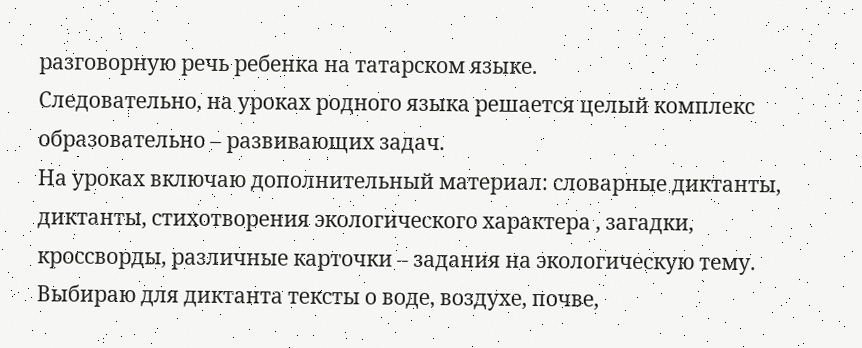разговорную речь ребенка на татарском языке.
Следовательно, на уроках родного языка решается целый комплекс образовательно – развивающих задач.
На уроках включаю дополнительный материал: словарные диктанты, диктанты, стихотворения экологического характера , загадки, кроссворды, различные карточки – задания на экологическую тему. Выбираю для диктанта тексты о воде, воздухе, почве,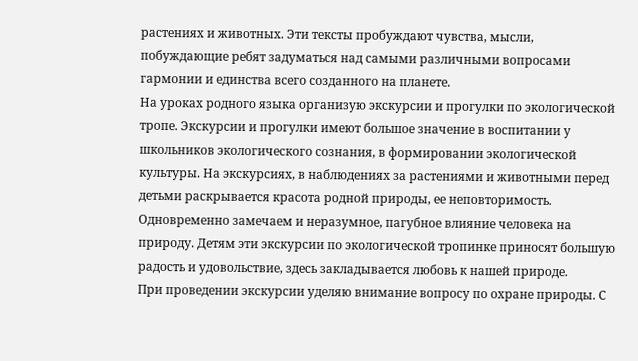растениях и животных. Эти тексты пробуждают чувства, мысли, побуждающие ребят задуматься над самыми различными вопросами гармонии и единства всего созданного на планете.
На уроках родного языка организую экскурсии и прогулки по экологической тропе. Экскурсии и прогулки имеют большое значение в воспитании у школьников экологического сознания, в формировании экологической культуры. На экскурсиях, в наблюдениях за растениями и животными перед детьми раскрывается красота родной природы, ее неповторимость. Одновременно замечаем и неразумное, пагубное влияние человека на природу. Детям эти экскурсии по экологической тропинке приносят большую радость и удовольствие, здесь закладывается любовь к нашей природе.
При проведении экскурсии уделяю внимание вопросу по охране природы. С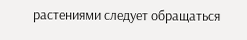растениями следует обращаться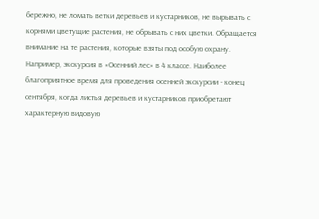бережно, не ломать ветки деревьев и кустарников, не вырывать с корнями цветущие растения, не обрывать с них цветки. Обращается внимание на те растения, которые взяты под особую охрану.
Например, экскурсия в «Осенний лес» в 4 классе. Наиболее благоприятное время для проведения осенней экскурсии - конец сентября, когда листья деревьев и кустарников приобретают характерную видовую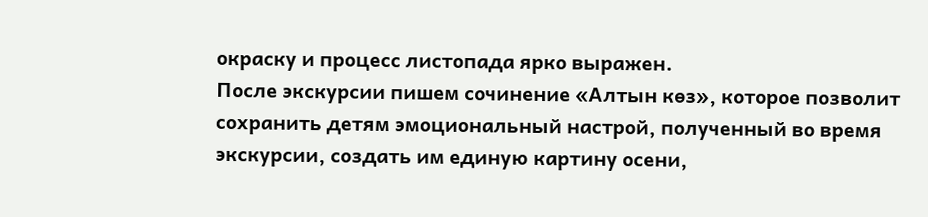окраску и процесс листопада ярко выражен.
После экскурсии пишем сочинение «Алтын көз», которое позволит сохранить детям эмоциональный настрой, полученный во время экскурсии, создать им единую картину осени,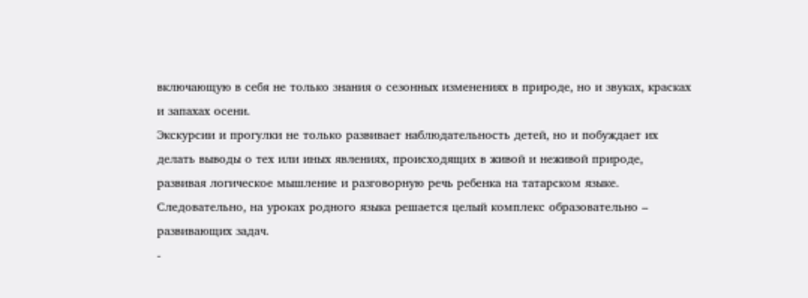включающую в себя не только знания о сезонных изменениях в природе, но и звуках, красках и запахах осени.
Экскурсии и прогулки не только развивает наблюдательность детей, но и побуждает их делать выводы о тех или иных явлениях, происходящих в живой и неживой природе, развивая логическое мышление и разговорную речь ребенка на татарском языке.
Следовательно, на уроках родного языка решается целый комплекс образовательно – развивающих задач.
-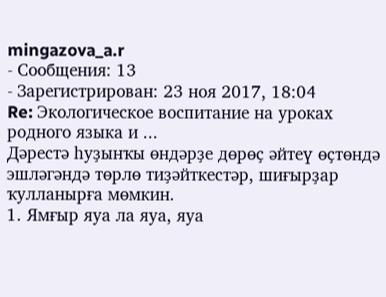mingazova_a.r
- Сообщения: 13
- Зарегистрирован: 23 ноя 2017, 18:04
Re: Экологическое воспитание на уроках родного языка и ...
Дәрестә һуҙынҡы өндәрҙе дөрөҫ әйтеү өҫтөндә эшләгәндә төрлө тиҙәйткестәр, шиғырҙар ҡулланырға мөмкин.
1. Ямғыр яуа ла яуа, яуа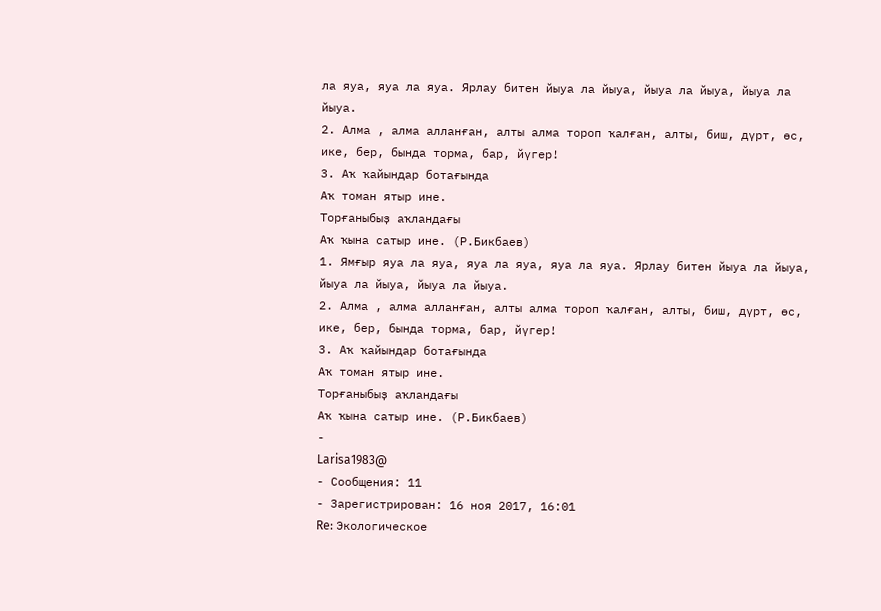ла яуа, яуа ла яуа. Ярлау битен йыуа ла йыуа, йыуа ла йыуа, йыуа ла йыуа.
2. Алма , алма алланған, алты алма тороп ҡалған, алты, биш, дүрт, өс, ике, бер, бында торма, бар, йүгер!
3. Аҡ ҡайындар ботағында
Аҡ томан ятыр ине.
Торғаныбыҙ аҡландағы
Аҡ ҡына сатыр ине. (Р.Бикбаев)
1. Ямғыр яуа ла яуа, яуа ла яуа, яуа ла яуа. Ярлау битен йыуа ла йыуа, йыуа ла йыуа, йыуа ла йыуа.
2. Алма , алма алланған, алты алма тороп ҡалған, алты, биш, дүрт, өс, ике, бер, бында торма, бар, йүгер!
3. Аҡ ҡайындар ботағында
Аҡ томан ятыр ине.
Торғаныбыҙ аҡландағы
Аҡ ҡына сатыр ине. (Р.Бикбаев)
-
Larisa1983@
- Сообщения: 11
- Зарегистрирован: 16 ноя 2017, 16:01
Re: Экологическое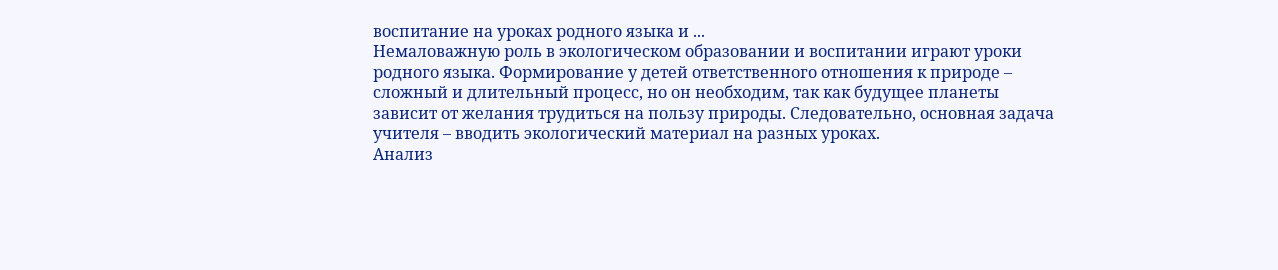воспитание на уроках родного языка и ...
Немаловажную роль в экологическом образовании и воспитании играют уроки родного языка. Формирование у детей ответственного отношения к природе – сложный и длительный процесс, но он необходим, так как будущее планеты зависит от желания трудиться на пользу природы. Следовательно, основная задача учителя – вводить экологический материал на разных уроках.
Анализ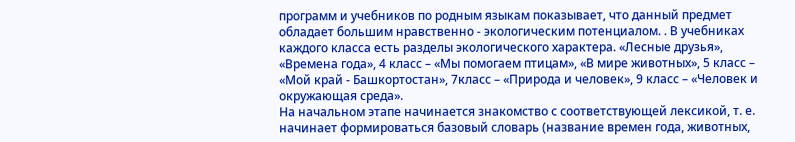программ и учебников по родным языкам показывает, что данный предмет обладает большим нравственно - экологическим потенциалом. . В учебниках каждого класса есть разделы экологического характера. «Лесные друзья», «Времена года», 4 класс – «Мы помогаем птицам», «В мире животных», 5 класс – «Мой край - Башкортостан», 7класс – «Природа и человек», 9 класс – «Человек и окружающая среда».
На начальном этапе начинается знакомство с соответствующей лексикой, т. е. начинает формироваться базовый словарь (название времен года, животных,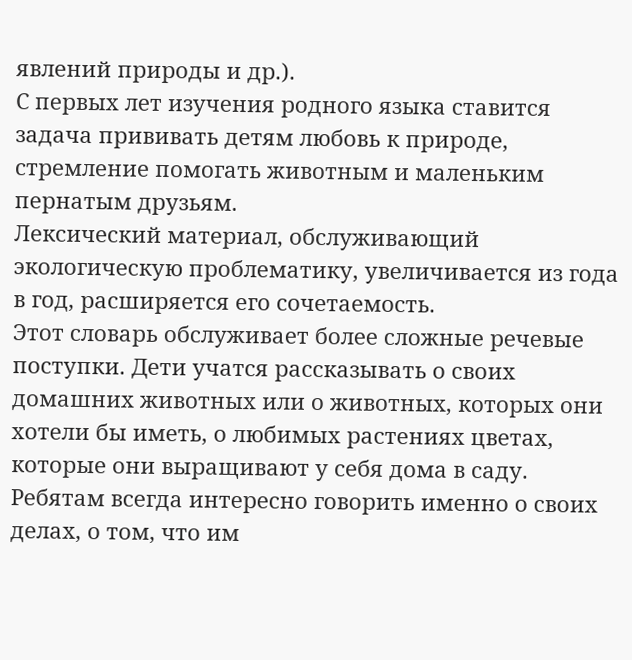явлений природы и др.).
С первых лет изучения родного языка ставится задача прививать детям любовь к природе, стремление помогать животным и маленьким пернатым друзьям.
Лексический материал, обслуживающий экологическую проблематику, увеличивается из года в год, расширяется его сочетаемость.
Этот словарь обслуживает более сложные речевые поступки. Дети учатся рассказывать о своих домашних животных или о животных, которых они хотели бы иметь, о любимых растениях цветах, которые они выращивают у себя дома в саду. Ребятам всегда интересно говорить именно о своих делах, о том, что им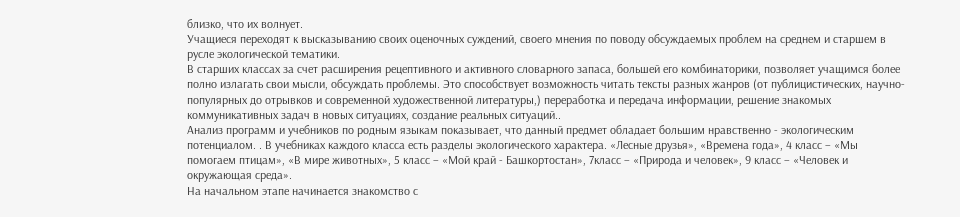близко, что их волнует.
Учащиеся переходят к высказыванию своих оценочных суждений, своего мнения по поводу обсуждаемых проблем на среднем и старшем в русле экологической тематики.
В старших классах за счет расширения рецептивного и активного словарного запаса, большей его комбинаторики, позволяет учащимся более полно излагать свои мысли, обсуждать проблемы. Это способствует возможность читать тексты разных жанров (от публицистических, научно-популярных до отрывков и современной художественной литературы,) переработка и передача информации, решение знакомых коммуникативных задач в новых ситуациях, создание реальных ситуаций..
Анализ программ и учебников по родным языкам показывает, что данный предмет обладает большим нравственно - экологическим потенциалом. . В учебниках каждого класса есть разделы экологического характера. «Лесные друзья», «Времена года», 4 класс – «Мы помогаем птицам», «В мире животных», 5 класс – «Мой край - Башкортостан», 7класс – «Природа и человек», 9 класс – «Человек и окружающая среда».
На начальном этапе начинается знакомство с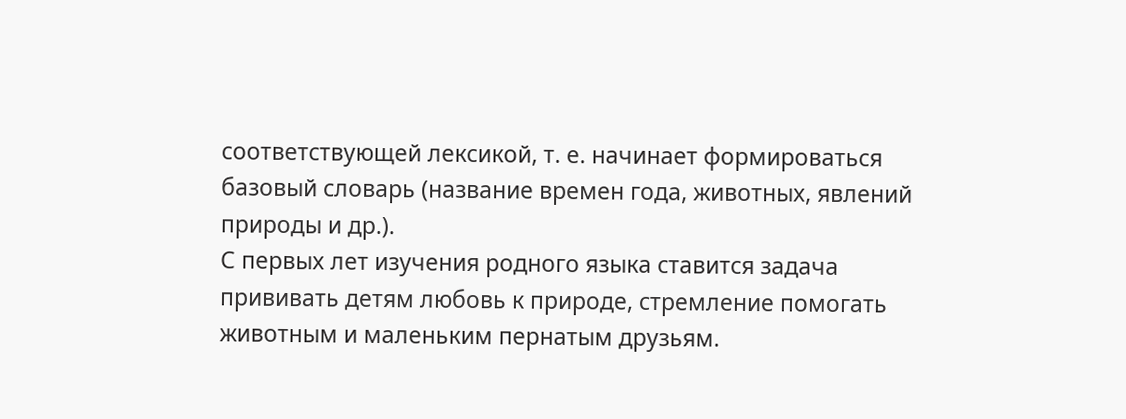соответствующей лексикой, т. е. начинает формироваться базовый словарь (название времен года, животных, явлений природы и др.).
С первых лет изучения родного языка ставится задача прививать детям любовь к природе, стремление помогать животным и маленьким пернатым друзьям.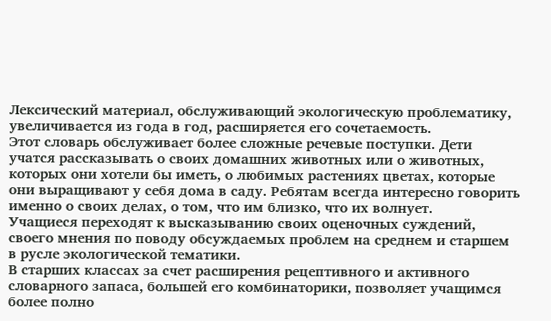Лексический материал, обслуживающий экологическую проблематику, увеличивается из года в год, расширяется его сочетаемость.
Этот словарь обслуживает более сложные речевые поступки. Дети учатся рассказывать о своих домашних животных или о животных, которых они хотели бы иметь, о любимых растениях цветах, которые они выращивают у себя дома в саду. Ребятам всегда интересно говорить именно о своих делах, о том, что им близко, что их волнует.
Учащиеся переходят к высказыванию своих оценочных суждений, своего мнения по поводу обсуждаемых проблем на среднем и старшем в русле экологической тематики.
В старших классах за счет расширения рецептивного и активного словарного запаса, большей его комбинаторики, позволяет учащимся более полно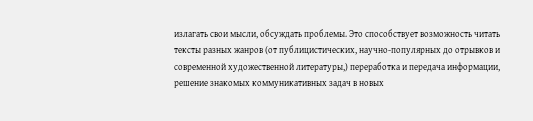излагать свои мысли, обсуждать проблемы. Это способствует возможность читать тексты разных жанров (от публицистических, научно-популярных до отрывков и современной художественной литературы,) переработка и передача информации, решение знакомых коммуникативных задач в новых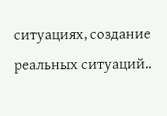ситуациях, создание реальных ситуаций..